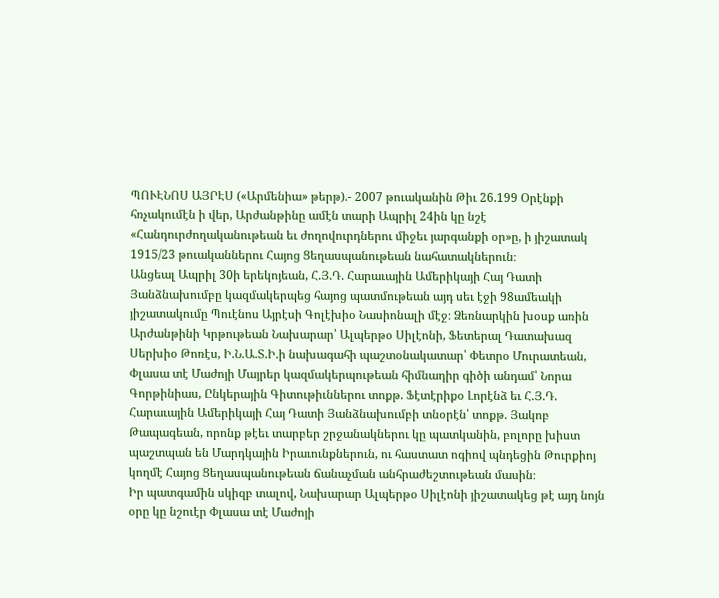ՊՈՒԷՆՈՍ ԱՅՐԷՍ («Արմենիա» թերթ).- 2007 թուականին Թիւ 26.199 Օրէնքի հռչակումէն ի վեր, Արժանթինը ամէն տարի Ապրիլ 24ին կը նշէ «Հանդուրժողականութեան եւ ժողովուրդներու միջեւ յարգանքի օր»ը, ի յիշատակ 1915/23 թուականներու Հայոց Ցեղասպանութեան նահատակներուն։
Անցեալ Ապրիլ 30ի երեկոյեան, Հ.Յ.Դ. Հարաւային Ամերիկայի Հայ Դատի Յանձնախումբը կազմակերպեց հայոց պատմութեան այդ սեւ էջի 98ամեակի յիշատակումը Պուէնոս Այրէսի Գոլէխիօ Նասիոնալի մէջ։ Ձեռնարկին խօսք առին Արժանթինի Կրթութեան Նախարար՝ Ալպերթօ Սիլէոնի, Ֆետերալ Դատախազ Սերխիօ Թոռէս, Ի.Ն.Ա.Տ.Ի.ի նախագահի պաշտօնակատար՝ Փետրօ Մուրատեան, Փլասա տէ Մաժոյի Մայրեր կազմակերպութեան հիմնադիր գիծի անդամ՝ Նորա Գորթինիաս, Ընկերային Գիտութիւններու տոքթ. Ֆէտէրիքօ Լորէնձ եւ Հ.Յ.Դ. Հարաւային Ամերիկայի Հայ Դատի Յանձնախումբի տնօրէն՝ տոքթ. Յակոբ Թապագեան, որոնք թէեւ տարբեր շրջանակներու կը պատկանին, բոլորը խիստ պաշտպան են Մարդկային Իրաւունքներուն, ու հաստատ ոգիով պնդեցին Թուրքիոյ կողմէ Հայոց Ցեղասպանութեան ճանաչման անհրաժեշտութեան մասին։
Իր պատգամին սկիզբ տալով, Նախարար Ալպերթօ Սիլէոնի յիշատակեց թէ այդ նոյն օրը կը նշուէր Փլասա տէ Մաժոյի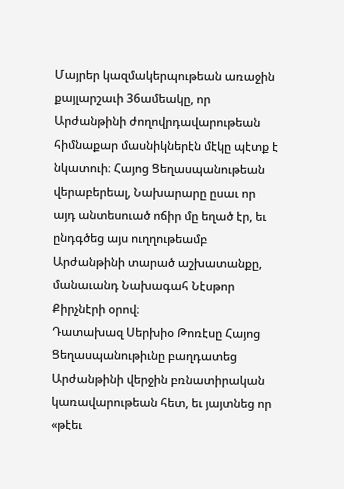Մայրեր կազմակերպութեան առաջին քայլարշաւի 36ամեակը, որ Արժանթինի ժողովրդավարութեան հիմնաքար մասնիկներէն մէկը պէտք է նկատուի։ Հայոց Ցեղասպանութեան վերաբերեալ, Նախարարը ըսաւ որ այդ անտեսուած ոճիր մը եղած էր, եւ ընդգծեց այս ուղղութեամբ Արժանթինի տարած աշխատանքը, մանաւանդ Նախագահ Նէսթոր Քիրչնէրի օրով։
Դատախազ Սերխիօ Թոռէսը Հայոց Ցեղասպանութիւնը բաղդատեց Արժանթինի վերջին բռնատիրական կառավարութեան հետ, եւ յայտնեց որ «թէեւ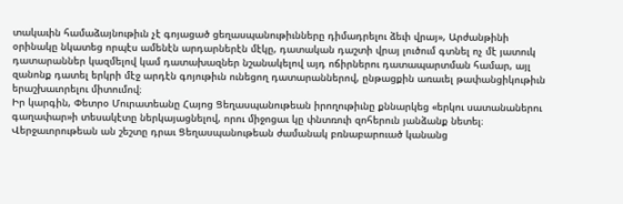տակաւին համաձայնութիւն չէ գոյացած ցեղասպանութիւնները դիմադրելու ձեւի վրայ», Արժանթինի օրինակը նկատեց որպէս ամենէն արդարներէն մէկը, դատական դաշտի վրայ լուծում գտնել ոչ մէ յատուկ դատարաններ կազմելով կամ դատախազներ նշանակելով այդ ոճիրներու դատապարտման համար, այլ զանոնք դատել երկրի մէջ արդէն գոյութիւն ունեցող դատարաններով, ընթացքին առաւել թափանցիկութիւն երաշխաւորելու միտումով։
Իր կարգին, Փետրօ Մուրատեանը Հայոց Ցեղասպանութեան իրողութիւնը քննարկեց «երկու սատանաներու գաղափար»ի տեսակէտը ներկայացնելով, որու միջոցաւ կը փնտռուի զոհերուն յանձանք նետել։ Վերջաւորութեան ան շեշտը դրաւ Ցեղասպանութեան ժամանակ բռնաբարուած կանանց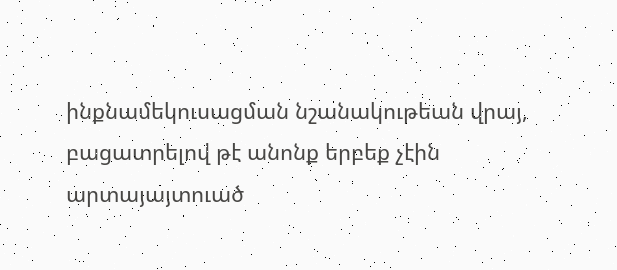ինքնամեկուսացման նշանակութեան վրայ, բացատրելով թէ անոնք երբեք չէին արտայայտուած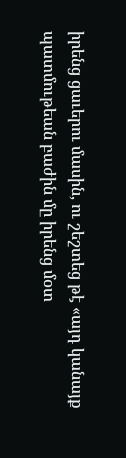իրենց ցաւերու մասին, ու շեշտեց թէ «այդ կանայք պատմութեան բաժին մը իրենց մօտ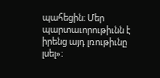պահեցին։ Մեր պարտաւորութիւնն է իրենց այդ լռութիւնը լսել»։